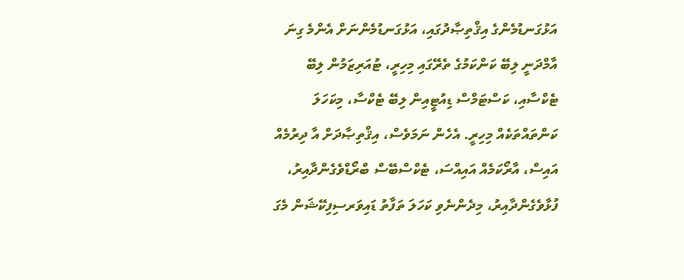އަޅުގަނޑުމެންގެ އިޤްތިޞާދުގައި، އަޅުގަނޑުމެންނަށް އެންމެ ގިނަ އާމްދަނީ ލިބޭ ކަންކަމުގެ ތެރޭގައި މިހިރީ، ޓުއަރިޒަމުން ލިބޭ ޓެކްސާއި، ކަސްޓަމްސް ޑިއުޓީއިން ލިބޭ ޓެކްސާ، މިކަހަލަ ކަންތައްތަކެއް މިހިރީ. އެހެން ނަމަވެސް، އިޤްތިޞާދަށް އާ ދިރުމެއް އައިސް، އާރޯކަމެއް އައިއްސަ، ޓެކްސްބޭސް ބްރޯޑްވެގެންދާއިރު، ފުޅާވެގެންދާއިރު، މިދެންނެވި ކަހަލަ ތަފާތު ޑައިވަރސިފިކޭޝަން މެގަ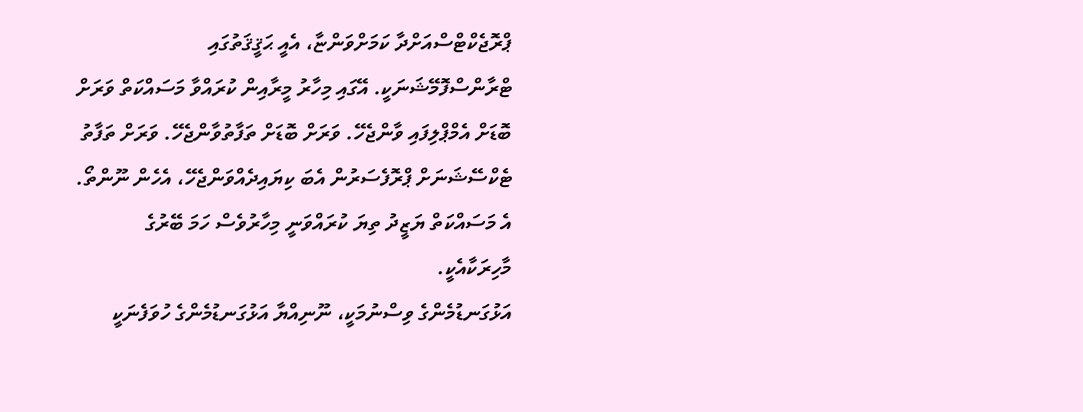ޕްރޮޖެކްޓްސްއަށްދާ ކަމަށްވަންޏާ، އެއީ ޙަޤީޤަތުގައި ޓްރާންސްފޮމޭޝަނަކީ. އޭގައި މިހާރު މީރާއިން ކުރައްވާ މަސައްކަތް ވަރަށް ބޮޑަށް އެމްޕްލިފައި ވާންޖެހޭ. ވަރަށް ބޮޑަށް ތަފާތުވާންޖެހޭ. ވަރަށް ތަފާތު ޓެކްސޭޝަނަށް ޕްރޮފެސަރުން އެބަ ކިޔައިދެއްވަންޖެހޭ، އެހެން ނޫންތޯ. އެ މަސައްކަތް ޔަޒީދު ތިޔަ ކުރައްވަނީ މިހާރުވެސް ހަމަ ބޭރުގެ މާހިރަކާއެކީ.
އަޅުގަނޑުމެންގެ ވިސްނުމަކީ، ނޫނިއްޔާ އަޅުގަނޑުމެންގެ ހުވަފެނަކީ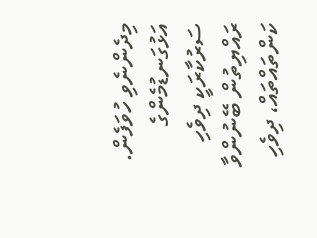މިދެންނެވި ހުވަފެން. އަޅުގަނޑުމެންގެ ސަރުކާރަކީ ދިވެހި ރައްޔިތުން ބޭނުންވާ ކަންތައްތައް، ދިވެހި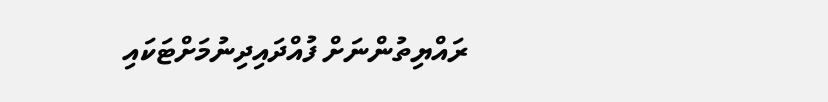ރައްޔިތުންނަށް ފުއްދައިދިނުމަށްޓަކައި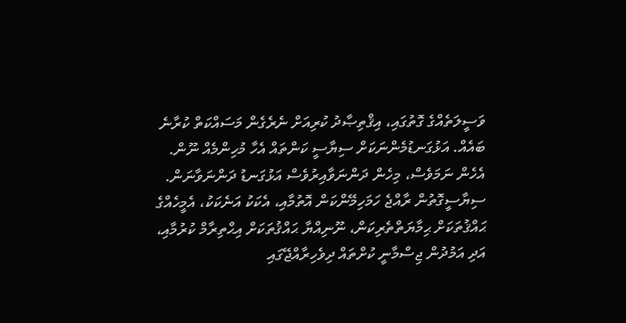ވަސީލަތެއްގެ ގޮތުގައި، އިޤްތިޞާދު ކުރިއަށް ނެރެގެން މަސައްކަތް ކުރާނެ ބައެއް. އަޅުގަނޑުމެންނަކަށް ސިޔާސީ ކަންތައް އެހާ މުހިންމެއް ނޫން. އެހެން ނަމަވެސް، މިހެން ދަންނަވާއިރުވެސް އަޅުގަނޑު ދަންނަވާނަން. ސިޔާސީގޮތުން ރާއްޖެ ހަމަހިމޭންކަން އޮތުމާއި، އެކަކު އަނެކަކު، އެމީހެއްގެ ޙައްޤުތަކަށް ޙިމާޔަތްތެރިކަން، ނޫނިއްޔާ ޙައްޤުތަކަށް އިޙްތިރާމް ކުރުމާއި، އަދި އަމުދުން ޖިސްމާނީ ކުށްތައް ދިވެހިރާއްޖޭގައި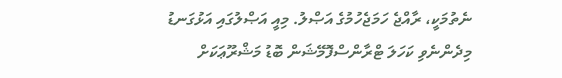ނެތުމަކީ، ރާއްޖެ ހަމަޖެހުމުގެ އަޞްލު. މިއީ އަޞްލުގައި އަޅުގަނޑު މިދެންނެވި ކަހަލަ ޓްރާންސްފޮމޭޝަން ބޮޑު މަޝްރޫޢަކަށް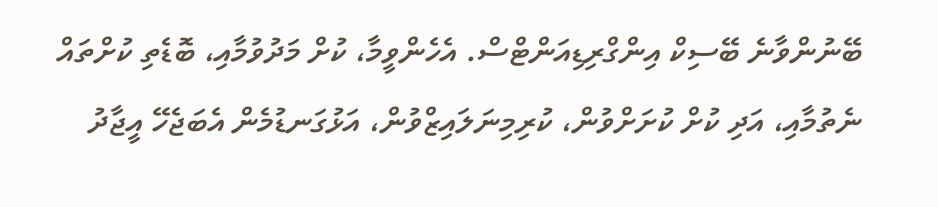ބޭނުންވާނެ ބޭސިކް އިންގްރިޑިއަންޓްސް. އެހެންވީމާ، ކުށް މަދުވުމާއި، ބޮޑެތި ކުށްތައް ނެތުމާއި، އަދި ކުށް ކުށަށްވުން، ކުރިމިނަލައިޒްވުން، އަޅުގަނޑުމެން އެބަޖެހޭ އީޖާދު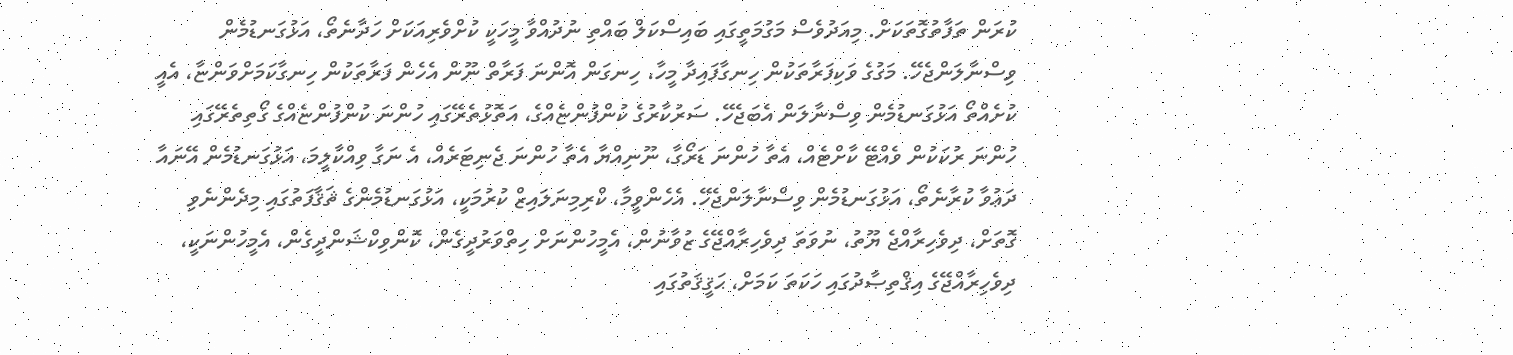ކުރަން ތަފާތުގޮތަކަށް. މިއަދުވެސް މަގުމަތީގައި ބައިސްކަލް ބައްތި ނުދުއްވާ މީހަކީ ކުށްވެރިއަކަށް ހަދާނެތޯ، އަޅުގަނޑުމެން ވިސްނާލަންޖެހޭ. މަގުގެ ވަކިފަރާތަކުން ހިނގާފައިދާ މީހާ، ހިނގަން އޮންނަ ފަރާތް ނޫން އެހެން ފަރާތަކުން ހިނގާކަމަށްވަންޏާ، އެއީ ކުށެއްތޯ އަޅުގަނޑުމެން ވިސްނާލަން އެބަޖެހޭ. ސަރުކާރުގެ ކުންފުންޏެއްގެ، އަތޮޅުތެރޭގައި ހުންނަ ކުންފުންޏެއްގެ ގޯތިތެރޭގައި ހުންނަ ރުކަކުން ވެއްޓޭ ކާށްޓެއް، އެތާ ހުންނަ ޑަރޯގާ، ނޫނިއްޔާ އެތާ ހުންނަ ޖެނިޓަރެއް، އެ ނަގާ ވިއްކާލީމަ، އަޅުގަނޑުމެން އޭނައާ ދަޢުވާ ކުރާނެތޯ، އަޅުގަނޑުމެން ވިސްނާލަންޖެހޭ. އެހެންވީމާ، ކްރިމިނަލައިޒް ކުރުމަކީ، އަޅުގަނޑުމެންގެ ޘަޤާފަތުގައި މިދެންނެވި ގޮތަށް، ދިވެހިރާއްޖެ ޔޫތު، ނުވަތަ ދިވެހިރާއްޖޭގެ ޒުވާނުން، އެމީހުންނަށް ހިތްވަރުދީގެން، ކޮންވިކްޝަންދީގެން، އެމީހުންނަކީ، ދިވެހިރާއްޖޭގެ އިޤްތިޞާދުގައި ހަކަތަ ކަމަށް، ޙަޤީޤަތުގައި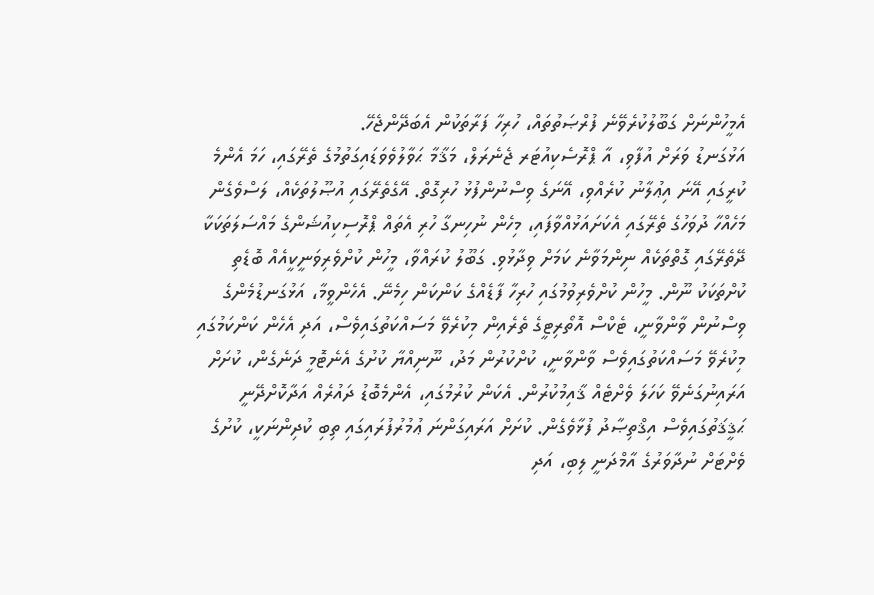އެމީހުންނަށް ގަބޫލުކުރެވޭނެ ފުރްޞަތުތައް، ހުރިހާ ފަރާތަކުން އެބަދޭންޖެހޭ.
އަޅުގަނޑު ވަރަށް އުފާވި، އާ ޕްރޮސެކިއުޓަރ ޖެނެރަލް، މަޤާމާ ޙަވާލުވެވަޑައިގަތުމުގެ ތެރޭގައި، ހަމަ އެންމެ ކުރީގައި އޭނަ އިޢުލާނު ކުރެއްވި، އޭނަގެ ވިސްނުންފުޅު ހުރިގޮތް. އޭގެތެރޭގައި އުޞޫލުތަކެއް، ލަސްވެގެން މަހެއްހާ ދުވަހުގެ ތެރޭގައި އެކަށައަޅުއްވާފައި، މިހެން ނުހިނގާ ހުރި އެތައް ޕްރޮސިކިއުޝަންގެ މައްސަލަތަކަކާ ދޭތެރޭގައި ގޮތްތަކެއް ނިންމަވާނެ ކަމަށް ވިދާޅުވި. ގަބޫލު ކުރައްވާ، މީހުން ކުށްވެރިވަނީކީއެއް ބޮޑެތި ކުށްތަކަކު ނޫން. މީހުން ކުށްވެރިވުމުގައި ހުރިހާ ފާޑެއްގެ ކަންކަން ހިމެނޭ. އެހެންވީމާ، އަޅުގަނޑުމެންގެ ވިސްނުން ވާންވާނީ، ޓެކްސް އޮތޯރިޓީގެ ތެރެއިން މިކުރެވޭ މަސައްކަތުގައިވެސް، އަދި އެހެން ކަންކަމުގައި މިކުރެވޭ މަސައްކަތުގައިވެސް ވާންވާނީ، ކުށްކުރުން މަދު، ނޫނިއްޔާ ކުށުގެ އެނެޓޮމީ ދަނެގެން، ކުށަށް އަރައިނުގަނެވޭ ކަހަލަ ވެށްޓެއް ޤާއިމުކުރުން. އެކަން ކުރުމުގައި، އެންމެބޮޑު ދައުރެއް އަދާކޮށްދޭނީ ޙަޤީޤަތުގައިވެސް އިޤްތިޞާދު ފުޅާވެގެން. ކުށަށް އަރައިގަންނަ ޢުމުރުފުރައިގައި ތިބި ކުދިންނަކީ، ކުށުގެ ވެށްޓަށް ނުދާވަރުގެ އާމްދަނީ ލިބި، އަދި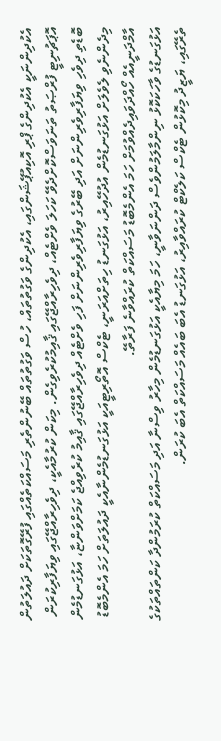އެކުދިންނަކީ އެކުދިންގެ ޕްރި އޮކިއުޕޭޝަންގައި، އެކުދިންގެ ވަގުތުތައް، ހުސް ވަގުތުތައް ބޭނުންތެރި މަސައްކަތެއްގައި ފުރޭގޮތަކަށް ދައުލަތުން އޮޕަޗުނިޓީ ފުރްޞަތު ތަނަވަސްކޮށްދެވޭ ކަހަލަ ވެށްޓެއް، ދިވެހިރާއްޖޭގައި ޤާއިމުކުރެވިގެން. މިކަން ކުރުމާއެކީ، ދިވެހިރާއްޖޭގައި ވިޔަފާރިކުރަން ބޮޑެތި ދިވެހި ވިޔަފާރިވެރިންނަށް އަދި ބޭރުގެ ވިޔަފާރިވެރިންނަށް ފަހި ވެށްޓެއް ދިވެހިރާއްޖޭގައި ޤާއިމު ކުރެވިއްޖެ ކަމަށްވަންޏާ، އަޅުގަނޑުމެން މިދެންނެވި ލެވެލަށް އަޅުގަނޑުމެން އުދުހޭއިރު، އަޅުގަނޑު ހިތަށްއަރަނީ، ޓެކްސް އޮތޯރިޓީއަކީ އަޅުގަނޑުމެންނާއެކީ ދައުލަތަށް ހަމަ އެންމެބޮޑު އާމްދަނީއެއް ހޯއްދަވައިދެއްވުމަށް ހަމަ އެންމެބޮޑު މަސައްކަތް ކުރައްވާނެ ފަރާތޭ.
އަޅުގަނޑުގެ ވާހަކަކޮޅު ނިންމާލަމުންވެސް ދަންނަވާނީ، ހަމަ މިޔާއެކީ އަޅުގަނޑުމެން މިހާރު ވިސްނާ އަދި މަސައްކަތް ކުރަމުންދާ ކަންތައްތަކުގެ ތެރޭގައި، ޔަޒީދު މިކޮޅުން ޓެކްސް ކަލެކްޓް ކުރައްވާއިރު، އަޅުގަނޑު އެބަ ބައެއް މަސައްކަތް އެބަ ކުރަން.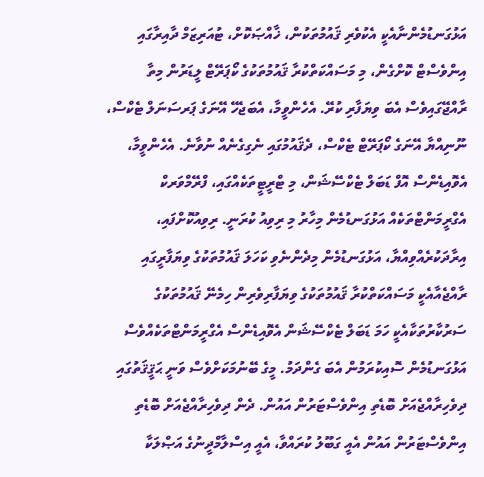އަޅުގަނޑުމެންނާއެކީ އެކުވެރި ޤައުމުތަކުން، ޚާއްޞަކޮށް، ޓުއަރިޒަމް ދާއިރާގައި އިންވެސްޓް ކޮށްގެން، މި މަސައްކަތްކުރާ ޤައުމުތަކުގެ ކޯޕަރޭޓް ލީޑަރުން މިތާ ރާއްޖޭގައިވެސް އެބަ ވިޔަފާރި ކުރޭ. އެހެންވީމާ، އެބަޖެހޭ އޭނަގެ ޕަރސަނަލް ޓެކްސް، ނޫނިއްޔާ އޭނަގެ ކޯޕަރޭޓް ޓެކްސް، ދެޤައުމުގައި ނެގިގެނެއް ނުވާނެ. އެހެންވީމާ، އެވޮއިޑެންސް އޮފް ޑަބަލް ޓެކްސޭޝަން، މި ޓްރީޓީތަކެއްގައި، ފްރޭމްވަރކް އެގްރީމަންޓްތަކެއް އަޅުގަނޑުމެން މިހާރު މި ރިވިއު ކުރަނީ. ރިވިއުކޮށްފައި، އިރާދަކުރެއްވިއްޔާ، އަޅުގަނޑުމެން މިދެންނެވި ކަހަލަ ޤައުމުތަކުގެ ވިޔަފާރީގައި ރާއްޖެއާއެކީ މަސައްކަތްކުރާ ޤައުމުތަކުގެ ވިޔަފާރިވެރިން ހިމެނޭ ޤައުމުތަކުގެ ސަރުކާރުތަކާއެކީ ހަމަ ޑަބަލް ޓެކްސޭޝަން އެވޮއިޑެންސް އެގްރީމަންޓްތަކެއްވެސް އަޅުގަނޑުމެން ސޮއިކުރަމުން އެބަ ގެންދަމު. މީގެ ބޭނުމަކަށްވެސް ވަނީ ޙަޤީޤަތުގައި ދިވެހިރާއްޖެއަށް ބޮޑެތި އިންވެސްޓަރުން އައުން. ދެން ދިވެހިރާއްޖެއަށް ބޮޑެތި އިންވެސްޓަރުން އައުން އެއީ ގަބޫލު ކުރައްވާ، އެއީ އިސްލާމްދީނުގެ އަޞްލަކާ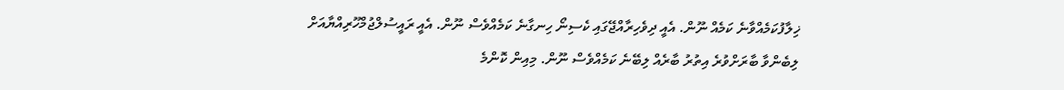ޚިލާފުކަމެއްވާނެ ކަމެއް ނޫން. އެއީ ދިވެހިރާއްޖޭގައި ކެސިނޯ ހިނގާނެ ކަމެއްވެސް ނޫން. އެއީ ރައީސުލްޖުމްހޫރިއްޔާއަށް ލިބެންވާ ބާރަށްވުރެ އިތުރު ބާރެއް ލިބޭނެ ކަމެއްވެސް ނޫން. މިއިން ކޮންމެ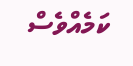ކަމެއްވެސް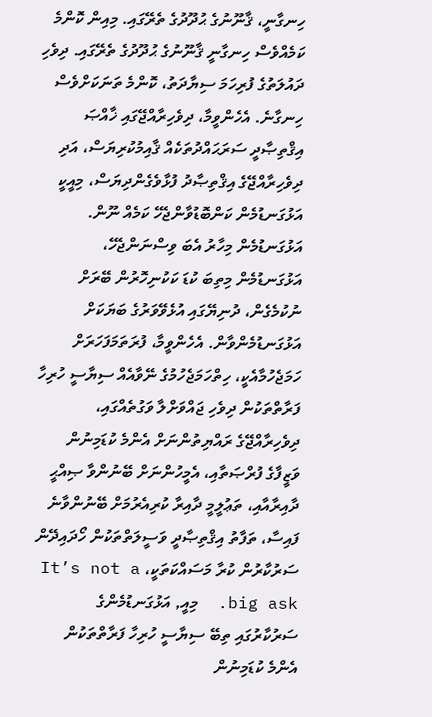ހިނގާނީ، ޤާނޫނުގެ ޙުދޫދުގެ ތެރޭގައި. މިއިން ކޮންމެ ކަމެއްވެސް ހިނގާނީ ޤާނޫނުގެ ޙުދޫދުގެ ތެރޭގައި. ދިވެހި ދައުލަތުގެ ފުރިހަމަ ސިޔާދަތު، ކޮންމެ ތަނަކަށްވެސް ހިނގާނެ. އެހެންވީމާ، ދިވެހިރާއްޖޭގައި ޚާއްޞަ އިޤްތިޞާދީ ސަރަޙައްދުތަކެއް ޤާއިމުކުރިޔަސް، އަދި ދިވެހިރާއްޖޭގެ އިޤްތިޞާދު ފުޅާވެގެންދިޔަސް، މިއީކީ އަޅުގަނޑުމެން ކަންބޮޑުވާންޖެހޭ ކަމެއް ނޫން. އަޅުގަނޑުމެން މިހާރު އެބަ ވިސްނަންޖެހޭ، އަޅުގަނޑުމެން މިތިބަ ކުޑަ ކަކުނިހޮރުން ބޭރަށް ނުކުމެގެން، ދުނިޔޭގައި އުޅެވޭވަރުގެ ބަޔަކަށް އަޅުގަނޑުމެންވާން. އެހެންވީމާ، ފުރަތަމަފަހަރަށް ހަމަޖެހުމާއެކީ، ހިތްހަމަޖެހުމުގެ ނޭވާއެއް ސިޔާސީ ހުރިހާ ފަރާތްތަކުން ދިވެހި ޖައްވަށްލާ ވަގުތެއްގައި، ދިވެހިރާއްޖޭގެ ރައްޔިތުންނަށް އެންމެ ކުޑަމިނުން ވަޒީފާގެ ފުރްޞަތާއި، އެމީހުންނަށް ބޭނުންވާ ޞިއްޙީ ދާއިރާއާއި، ތަޢުލީމީ ދާއިރާ ކުރިއެރުމަށް ބޭނުންވާނެ ފައިސާ، ތަފާތު އިޤްތިޞާދީ ވަސީލަތްތަކުން ހޯދައިދޭން ސަރުކާރުން ކުރާ މަސައްކަތަކީ، It’s not a big ask.  މިއީ, އަޅުގަނޑުމެންގެ ސަރުކާރުގައި ތިބޭ ސިޔާސީ ހުރިހާ ފަރާތްތަކުން އެންމެ ކުޑަމިނުން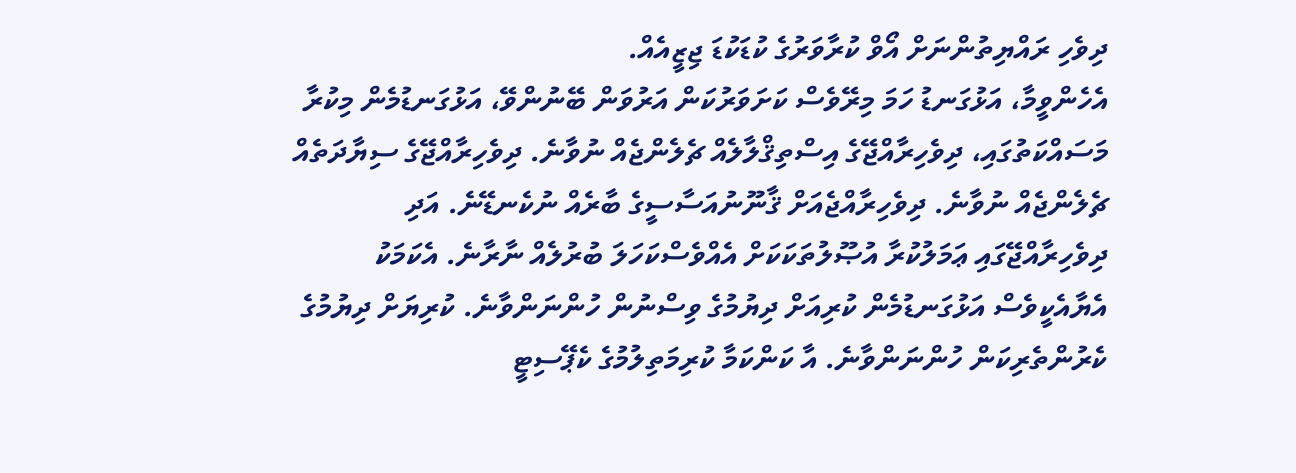ދިވެހި ރައްޔިތުންނަށް އޯވް ކުރާވަރުގެ ކުޑަކުޑަ ޖިޒީއެއް.
އެހެންވީމާ، އަޅުގަނޑު ހަމަ މިރޭވެސް ކަށަވަރުކަން އަރުވަން ބޭނުންވޭ، އަޅުގަނޑުމެން މިކުރާ މަސައްކަތުގައި، ދިވެހިރާއްޖޭގެ އިސްތިޤްލާލެއް ޗެލެންޖެއް ނުވާނެ. ދިވެހިރާއްޖޭގެ ސިޔާދަތެއް ޗެލެންޖެއް ނުވާނެ. ދިވެހިރާއްޖެއަށް ޤާނޫނުއަސާސީގެ ބާރެއް ނުކެނޑޭނެ. އަދި ދިވެހިރާއްޖޭގައި ޢަމަލުކުރާ އުޞޫލުތަކަކަށް އެއްވެސްކަހަލަ ބުރުލެއް ނާރާނެ. އެކަމަކު އެޔާއެކީވެސް އަޅުގަނޑުމެން ކުރިއަށް ދިޔުމުގެ ވިސްނުން ހުންނަންވާނެ. ކުރިޔަށް ދިޔުމުގެ ކެރުންތެރިކަން ހުންނަންވާނެ. އާ ކަންކަމާ ކުރިމަތިލުމުގެ ކެޕޭސިޓީ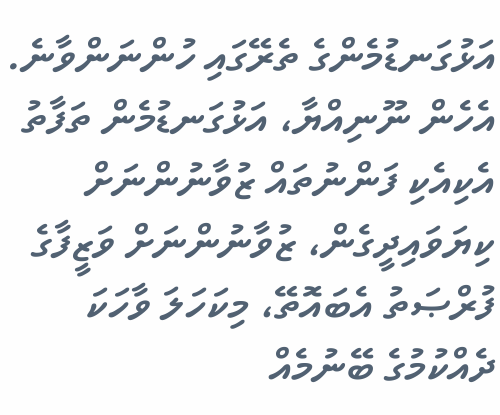އަޅުގަނޑުމެންގެ ތެރޭގައި ހުންނަންވާނެ. އެހެން ނޫނިއްޔާ، އަޅުގަނޑުމެން ތަފާތު އެކިއެކި ފަންނުތައް ޒުވާނުންނަށް ކިޔަވައިދީގެން، ޒުވާނުންނަށް ވަޒީފާގެ ފުރްޞަތު އެބައޮތޭ، މިކަހަލަ ވާހަކަ ދެއްކުމުގެ ބޭނުމެއް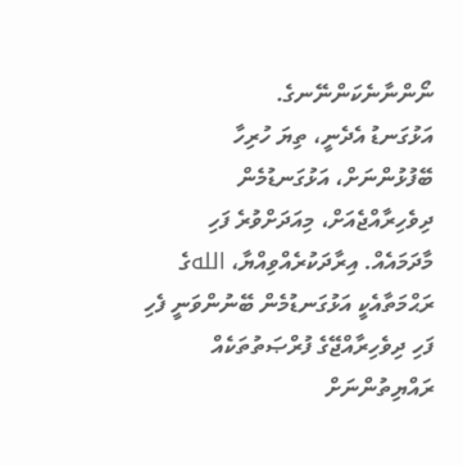ނޯންނާނެކަންނޭނގެ.
އަޅުގަނޑު އެދެނީ، ތިޔަ ހުރިހާ ބޭފުޅުންނަށް، އަޅުގަނޑުމެން ދިވެހިރާއްޖެއަށް، މިއަދަށްވުރެ ފަހި މާދަމައެއް. އިރާދަކުރެއްވިއްޔާ، اللهގެ ރަޙްމަތާއެކީ އަޅުގަނޑުމެން ބޭނުންވަނީ ފެހި ފަހި ދިވެހިރާއްޖޭގެ ފުރްޞަތުތަކެއް ރައްޔިތުންނަށް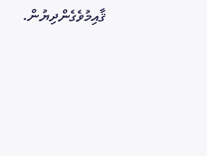ޤާއިމުވެގެންދިޔުން.